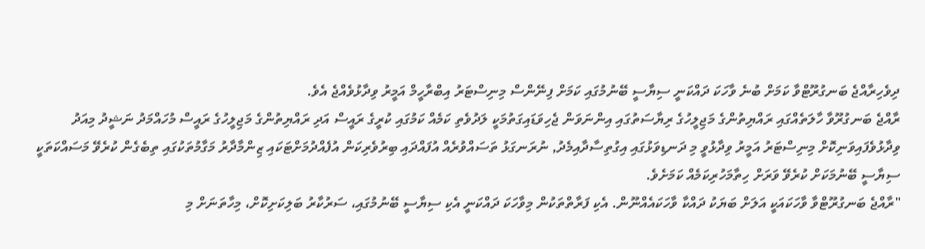ދިވެހިރާއްޖެ ބަނގުރޫޓްވާ ކަމަށް ބުނެ ވާހަކަ ދައްކަނީ ސިޔާސީ ބޭނުމުގައި ކަމަށް ފިނޭންސް މިނިސްޓަރު އިބްރާހީމް އަމީރު ވިދާޅުވެއްޖެ އެވެ.
ރާއްޖެ ބަނގުރޫވާ ހާލަތެއްގައި ރައްޔިތުންގެ މަޖިލީހުގެ ރިޔާސަތުގައި އިންނަވަން ޖެހިވަޑައިގަތުމަކީ ލަދުވެތި ކަމެއް ކަމުގައި ކުރީގެ ރައީސް އަދި ރައްޔިތުންގެ މަޖިލީހުގެ ރައީސް މުހައްމަދު ނަޝީދު މިއަދު ވިދާޅުވެފައިވަނިކޮށް މިނިސްޓަރު އަމީރު ވިދާޅުވީ މި ދަނޑިވަޅުގައި އިގުތިސާދާއިމެދު, ނުރަނގަޅު ތަސައްވުރެއް އުފައްދައި ބިރުވެރިކަން އުފެއްދުމަށްޓަކައި ޒިންމާދާރު މަގާމުތަކުގައި ތިބެގެން ކުރެވޭ މަސައްކަތަކީ ސިޔާސީ ބޭނުމަކަށް ކުރެވޭ ވަރަށް ހިތާމަހުރިކަމެއް ކަމަށެވެ.
"ރާއްޖެ ބަނގުރޫޓްވާ ވާހަކައަކީ އަލަށް ބަޔަކު ދައްކާ ވާހަކައެއްނޫން. އެކި ފަރާތްތަކުން މިވާހަކަ ދައްކަނީ އެކި ސިޔާސީ ބޭނުމުގައި، ސަރުކާރު ބަލިކަށިކޮށް، މިހާތަނަށް މި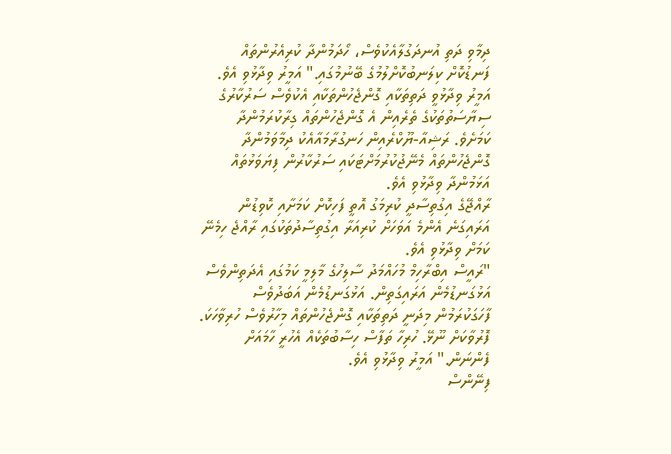ދިމާވި ދަތި އުނދަގުލާއެކުވެސް، ހޯދަމުންދާ ކުރިއެރުންތައް ފަނޑުކޮށް ކިލަނބުކޮށްލުމުގެ ބޭނުމުގައި." އަމީރު ވިދާޅުވި އެވެ.
އަމީރު ވިދާޅުވީ ދަތިތަކާއި ގޮންޖެހުންތަކާއި އެކުވެސް ސަރުކާރުގެ ސިޔާސަތުތަކުގެ ތެރެއިން އެ ގޮންޖެހުންތައް ގިރާކުރަމުންދާ ކަމަށެވެ. ރަޝިއާ-ޔޫކްރެއިން ހަނގުރާމައާއެކު ދިމާވަމުންދާ ގޮންޖެހުންތައް މެނޭޖުކުރުމަށްޓަކައި ސަރުކާރުން ފިޔަވަޅުތައް އަޅަމުންދާ ވިދާޅުވި އެވެ.
ރާއްޖޭގެ އިގުތިސާދީ ކުރިމަގު އޮތީ ފަހިކޮށް ކަމަށާއި ކޮވިޑުން އަރައިގަނެ އެންމެ އަވަހަށް ކުރިއަރާ އިގުތިސާދުތަކުގައި ރާއްޖެ ހިމެނޭ ކަމަށް ވިދާޅުވި އެވެ.
"ރައީސް އިބްރާހިމް މުހައްމަދު ސާލިހުގެ މާލިމީ ކަމުގައި އެދަތިންވެސް އަޅުގަނޑުމެން އަރައިގަތިން. އަޅުގަނޑުމެން އަބަދުވެސް ފާހަގަކުރަމުން މިދަނީ ދަތިތަކާއި ގޮންޖެހުންތައް މިހާރުވެސް ހުރިވާހަކަ. ފޮރުވާކަށް ނޫޅޭ. ހުރިހާ ތަފާސް ހިސާބުތަކެއް އެހުރީ ހާމައަށް ފެންނަން." އަމީރު ވިދާޅުވި އެވެ.
ފިނޭންސް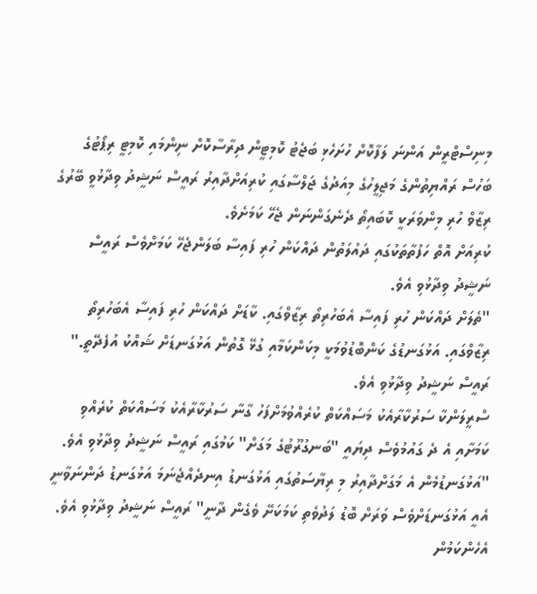މިނިސްޓްރީން އަންނަ ލަފާކޮށް ހުށަހެޅި ބަޖެޓު ކޮމިޓީން ދިރާސާކޮށް ނިންމައި ކޮމިޓީ ރިޕޯޓުގެ ބަހުސް ރައްޔިތުންގެ މަޖިލީހުގެ މިއަދުގެ ޖަލްސާގައި ކުރިއަށްދާއިރު ރައީސް ނަޝީދު ވިދާޅުވީ ބޭރުގެ ރިޒާވް ހުރި މިންވަރަކީ ކޮބައިތޯ ދެނެގަންނަން ޖެހޭ ކަމަށެވެ.
ކުރިއަށް އޮތް ހަފުތާތަކުގައި ދައުލަތުން ދައްކަން ހުރި ފައިސާ ބަލަންޖެހޭ ކަމަށްވެސް ރައީސް ނަޝީދު ވިދާޅުވި އެވެ.
"ތެލަށް ދައްކަން ހުރި ފައިސާ އެބަހުރިތޯ ރިޒާވްގައި. ކާޑަށް ދައްކަން ހުރި ފައިސާ އެބަހުރިތޯ ރިޒާވްގައި. އަޅުގަނޑުގެ ކަންބޮޑުވުމަކީ މިކަންކަމާއި ގުޅޭ ގޮތުން އަޅުގަނޑަށް ޝައްކު އުފެދޭތީ." ރައީސް ނަޝީދު ވިދާޅުވި އެވެ.
ސްރީލަންކާ ސަރުކާރާއެކު މަސައްކަތް ކުރެއްވުމަށްފަހު ގާނާ ސަރުކާރާއެކު މަސައްކަތް ކުރެއްވި ކަމަށާއި އެ ދެ ގައުމުވެސް ދިޔައީ "ބަނގުރޫޓުގެ މަގަށް" ކަމުގައި ރައީސް ނަޝީދު ވިދާޅުވި އެވެ.
"އަޅުގަނޑުމެން އެ މަގަށްދާއިރު މި ރިޔާސަތުގައި އަޅުގަނޑު އިނދެއްޖެނަމަ އަޅުގަނޑު ދަންނަވާނީ އެއީ އަޅުގަނޑަށްވެސް ވަރަށް ބޮޑު ލަދުވެތި ކަމަކަށޭ ވެގެން ދާނީ" ރައީސް ނަޝީދު ވިދާޅުވި އެވެ.
އެހެންކަމުން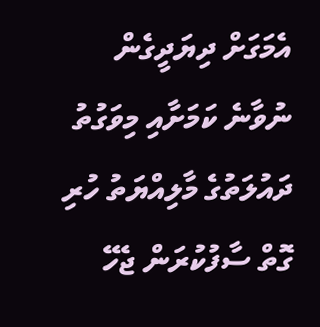އެމަގަށް ދިޔަދީގެން ނުވާނެ ކަމަށާއި މިވަގުތު ދައުލަތުގެ މާލިއްޔަތު ހުރި ގޮތް ސާފުކުރަން ޖެހޭ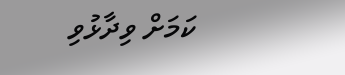ކަމަށް ވިދާޅުވި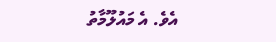އެވެ. އެ މައުލޫމާތު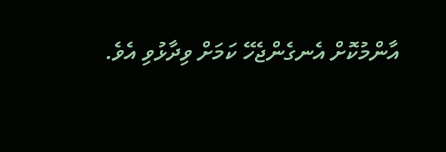އާންމުކޮށް އެނގެންޖެހޭ ކަމަށް ވިދާޅުވި އެވެ.